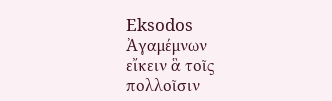Eksodos
Ἀγαμέμνων
εἴκειν ἃ τοῖς πολλοῖσιν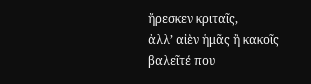ἤρεσκεν κριταῖς,
ἀλλʼ αἰὲν ἡμᾶς ἢ κακοῖς βαλεῖτέ που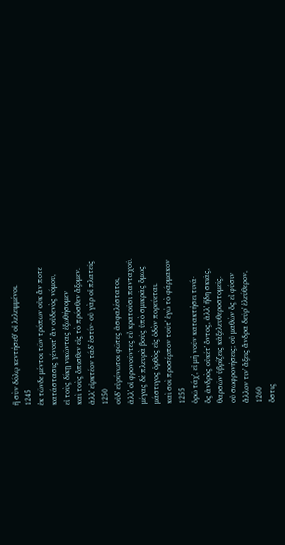ἢ σὺν δόλῳ κεντήσεθʼ οἱ λελειμμένοι.
1245
ἐκ τῶνδε μέντοι τῶν τρόπων οὐκ ἄν ποτε
κατάστασις γένοιτʼ ἂν οὐδενὸς νόμου,
εἰ τοὺς δίκῃ νικῶντας ἐξωθήσομεν
καὶ τοὺς ὄπισθεν εἰς τὸ πρόσθεν ἄξομεν.
ἀλλʼ εἰρκτέον τάδʼ ἐστίν· οὐ γὰρ οἱ πλατεῖς
1250
οὐδʼ εὐρύνωτοι φῶτες ἀσφαλέστατοι,
ἀλλʼ οἱ φρονοῦντες εὖ κρατοῦσι πανταχοῦ.
μέγας δὲ πλευρὰ βοῦς ὑπὸ σμικρᾶς ὅμως
μάστιγος ὀρθὸς εἰς ὁδὸν πορεύεται.
καὶ σοὶ προσέρπον τοῦτʼ ἐγὼ τὸ φάρμακον
1255
ὁρῶ τάχʼ, εἰ μὴ νοῦν κατακτήσει τινά·
ὃς ἀνδρὸς οὐκέτʼ ὄντος, ἀλλʼ ἤδη σκιᾶς,
θαρσῶν ὑβρίζεις κἀξελευθεροστομεῖς.
οὐ σωφρονήσεις; οὐ μαθὼν ὃς εἶ φύσιν
ἄλλον τινʼ ἄξεις ἄνδρα δεῦρʼ ἐλεύθερον,
1260
ὅστις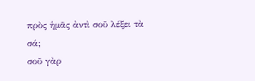πρὸς ἡμᾶς ἀντὶ σοῦ λέξει τὰ σά;
σοῦ γὰρ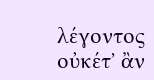λέγοντος οὐκέτʼ ἂν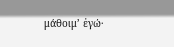μάθοιμʼ ἐγώ·